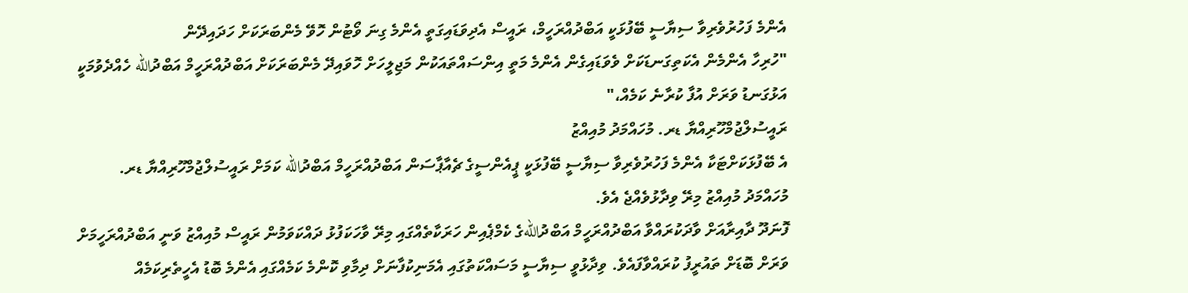އެންމެ ފަހުރުވެރިވާ ސިޔާސީ ބޭފުޅަކީ އަބްދުއްރަހީމް، ރައީސް އެދިވަޑައިގަތީ އެންމެ ގިނަ ވޯޓުން ހޮވޭ މެންބަރަކަށް ހަދައިދޭން
"ހުރިހާ އެންމެން އެކަތިގަނޑަކަށް ވެވަޑައިގެން އެންމެ މަތީ އިންސައްތައަކުން މަޖިލީހަށް ހޮވައިދޭ މެންބަރަކަށް އަބްދުއްރަހީމް އަބްދުالله ހެއްދެވުމަކީ އަޅުގަނޑު ވަރަށް އުފާ ކުރާނެ ކަމެއް،"
ރައީސުލްޖުމްހޫރިއްޔާ ޑރ. މުހައްމަދު މުއިއްޒު
އެ ބޭފުޅަކަށްޓަކާ އެންމެ ފަހުރުވެރިވާ ސިޔާސީ ބޭފުޅަކީ ޕީއެންސީގެ ޗެއާޕާސަން އަބްދުއްރަހީމް އަބްދުالله ކަމަށް ރައީސުލްޖުމްހޫރިއްޔާ ޑރ. މުހައްމަދު މުއިއްޒު މިރޭ ވިދާޅުވެއްޖެ އެވެ.
ފޮނަދޫ ދާއިރާއަށް ވާދަކުރައްވާ އަބްދުއްރަހީމް އަބްދުاللهގެ ކެމްޕެއިން ހަރަކާތެއްގައި މިރޭ ވާހަކަފުޅު ދައްކަވަމުން ރައީސް މުއިއްޒު ވަނީ އަބްދުއްރަހީމަށް ވަރަށް ބޮޑަށް ތައުރީފު ކުރައްވާފައެވެ. ވިދާޅުވީ ސިޔާސީ މަސައްކަތުގައި އެމަނިކުފާނަށް ދިމާވި ކޮންމެ ކަމެއްގައި އެންމެ ބޮޑު އެހީތެރިކަމެއް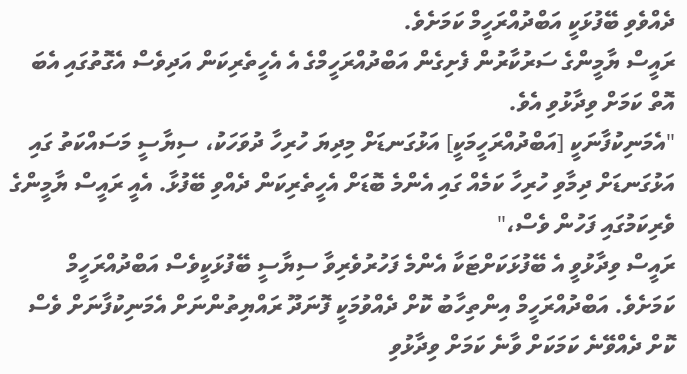ދެއްވެވި ބޭފުޅަކީ އަބްދުއްރަހީމް ކަމަށެވެ.
ރައީސް ޔާމީންގެ ސަރުކާރުން ފެށިގެން އަބްދުއްރަހީމްގެ އެ އެހީތެރިކަން އަދިވެސް އެގޮތުގައި އެބަ އޮތް ކަމަށް ވިދާޅުވި އެވެ.
"އެމަނިކުފާނަކީ [އަބްދުއްރަހީމަކީ] އަޅުގަނޑަށް މިދިޔަ ހުރިހާ ދުވަހަކު، ސިޔާސީ މަސައްކަތު ގައި އަޅުގަނޑަށް ދިމާވި ހުރިހާ ކަމެއް ގައި އެންމެ ބޮޑަށް އެހީތެރިކަން ދެއްވި ބޭފުޅާ. އެއީ ރައީސް ޔާމީންގެ ވެރިކަމުގައި ފަހުން ވެސް،"
ރައީސް ވިދާޅުވީ އެ ބޭފުޅަކަށްޓަކާ އެންމެ ފަހުރުވެރިވާ ސިޔާސީ ބޭފުޅަކީވެސް އަބްދުއްރަހީމް ކަމަށެވެ. އަބްދުއްރަހީމް އިންތިހާބު ކޮށް ދެއްވުމަކީ ފޮނަދޫ ރައްޔިތުންނަށް އެމަނިކުފާނަށް ވެސް ކޮށް ދެއްވޭނެ ކަމަކަށް ވާނެ ކަމަށް ވިދާޅުވި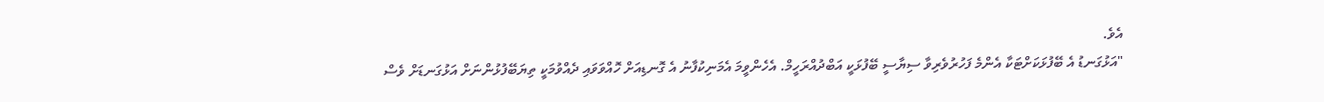އެވެ.
"އަޅުގަނޑު އެ ބޭފުޅަކަށްޓަކާ އެންމެ ފަހުރުވެރިވާ ސިޔާސީ ބޭފުޅަކީ އަބްދުއްރަހީމް. އެހެންވީމަ އެމަނިކުފާނު އެ ގޮނޑިއަށް ހޮއްވަވައި ދެއްވުމަކީ ތިޔަބޭފުޅުންނަށް އަޅުގަނޑަށް ވެސް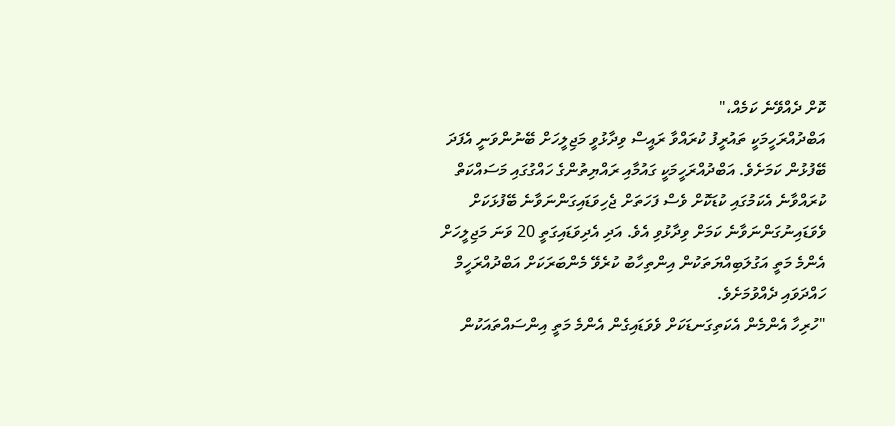ކޮށް ދެއްވޭނެ ކަމެއް،"
އަބްދުއްރަހީމަކީ ތައުރީފު ކުރައްވާ ރައީސް ވިދާޅުވީ މަޖިލީހަށް ބޭނުންވަނީ އެފަދަ ބޭފުޅުން ކަމަށެވެ. އަބްދުއްރަހީމަކީ ގައުމާއި ރައްޔިތުންގެ ހައްގުގައި މަސައްކަތް ކުރައްވާނެ އެކަމުގައި ކުޑަކޮށް ވެސް ފަހަތަށް ޖެހިވަޑައިގަންނަވާނެ ބޭފުޅަކަށް ވެވަޑައިނުގަންނަވާނެ ކަމަށް ވިދާޅުވި އެވެ. އަދި އެދިވަޑައިގަތީ 20 ވަނަ މަޖިލީހަށް އެންމެ މަތީ އަގުލަބިއްޔަތަކުން އިންތިހާބު ކުރެވޭ މެންބަރަކަށް އަބްދުއްރަހީމް ހައްދަވައި ދެއްވުމަށެވެ.
"ހުރިހާ އެންމެން އެކަތިގަނޑަކަށް ވެވަޑައިގެން އެންމެ މަތީ އިންސައްތައަކުން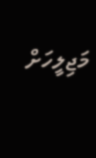މަޖިލީހަށް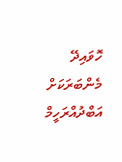ހޮވައިދޭ މެންބަރަކަށް އަބްދުއްރަހީމް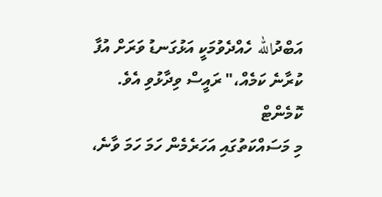އަބްދުالله ހެއްދެވުމަކީ އަޅުގަނޑު ވަރަށް އުފާ ކުރާނެ ކަމެއް،" ރައީސް ވިދާޅުވި އެވެ.
ކޮމެންޓް
މި މަސައްކަތުގައި އަހަރެމެން ހަމަ ހަމަ ވާނެ،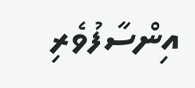އިންސާފުވެރި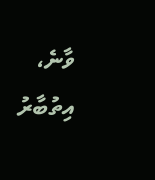ވާނެ، އިތުބާރު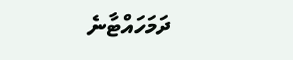ދަމަހައްޓާނެ